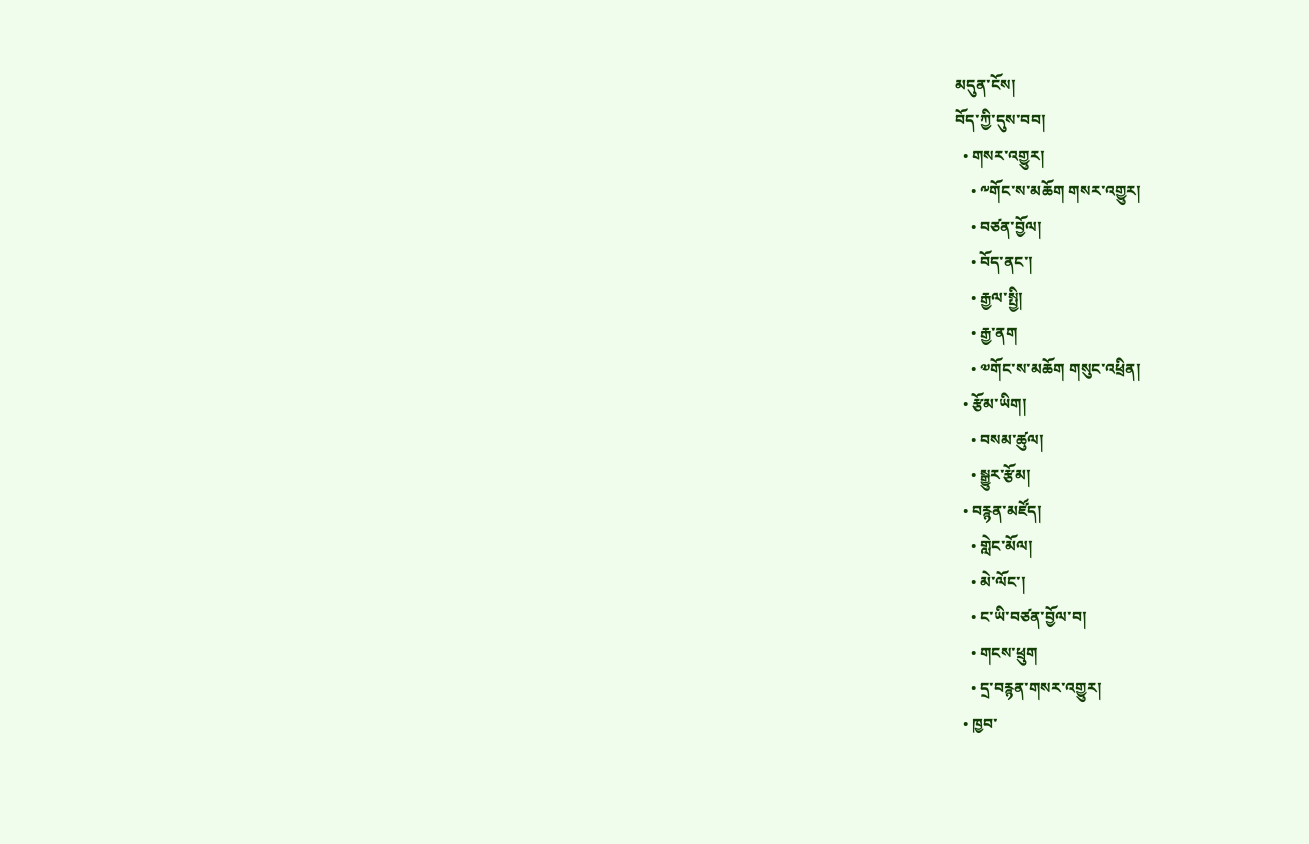མདུན་ངོས།
བོད་ཀྱི་དུས་བབ།
  • གསར་འགྱུར།
    • ༸གོང་ས་མཆོག གསར་འགྱུར།
    • བཙན་བྱོལ།
    • བོད་ནང་།
    • རྒྱལ་སྤྱི།
    • རྒྱ་ནག
    • ༧གོང་ས་མཆོག གསུང་འཕྲིན།
  • རྩོམ་ཡིག།
    • བསམ་ཚུལ།
    • སྒྱུར་རྩོམ།
  • བརྙན་མཛོད།
    • གླེང་མོལ།
    • མེ་ལོང་།
    • ང་ཡི་བཙན་བྱོལ་བ།
    • གངས་ཕྲུག
    • དྲ་བརྙན་གསར་འགྱུར།
  • ཁྱབ་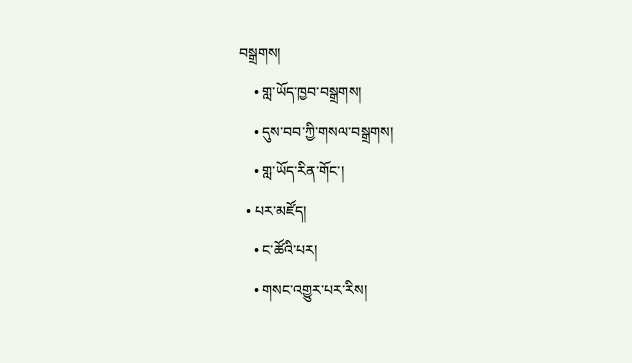བསྒྲགས།
    • གླ་ཡོད་ཁྱབ་བསྒྲགས།
    • དུས་བབ་ཀྱི་གསལ་བསྒྲགས།
    • གླ་ཡོད་རིན་གོང་།
  • པར་མཛོད།
    • ང་ཚོའི་པར།
    • གསང་འགྱུར་པར་རིས།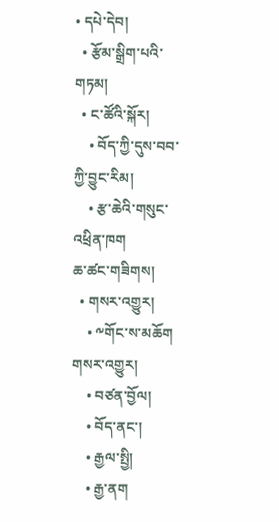• དཔེ་དེབ།
  • རྩོམ་སྒྲིག་པའི་གཏམ།
  • ང་ཚོའི་སྐོར།
    • བོད་ཀྱི་དུས་བབ་ཀྱི་བྱུང་རིམ།
    • རྩ་ཆེའི་གསུང་འཕྲིན་ཁག
ཆ་ཚང་གཟིགས།
  • གསར་འགྱུར།
    • ༸གོང་ས་མཆོག གསར་འགྱུར།
    • བཙན་བྱོལ།
    • བོད་ནང་།
    • རྒྱལ་སྤྱི།
    • རྒྱ་ནག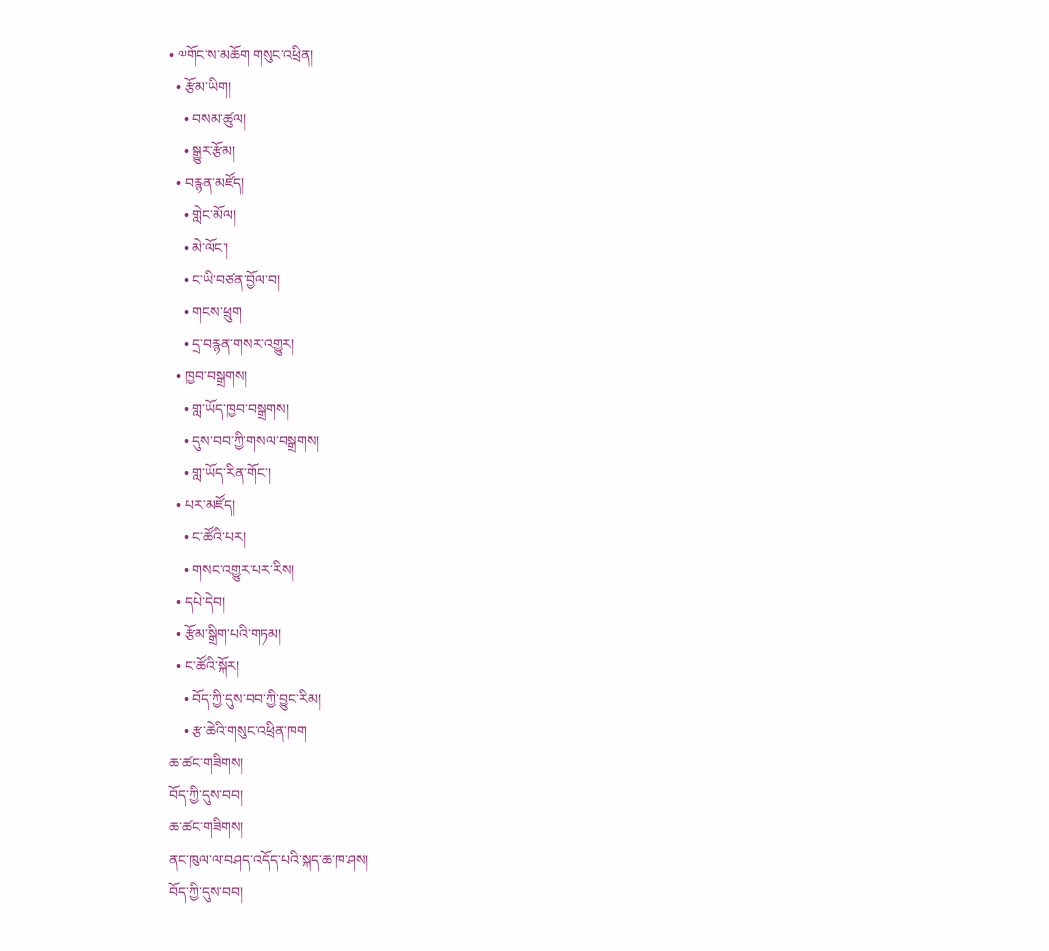• ༧གོང་ས་མཆོག གསུང་འཕྲིན།
  • རྩོམ་ཡིག།
    • བསམ་ཚུལ།
    • སྒྱུར་རྩོམ།
  • བརྙན་མཛོད།
    • གླེང་མོལ།
    • མེ་ལོང་།
    • ང་ཡི་བཙན་བྱོལ་བ།
    • གངས་ཕྲུག
    • དྲ་བརྙན་གསར་འགྱུར།
  • ཁྱབ་བསྒྲགས།
    • གླ་ཡོད་ཁྱབ་བསྒྲགས།
    • དུས་བབ་ཀྱི་གསལ་བསྒྲགས།
    • གླ་ཡོད་རིན་གོང་།
  • པར་མཛོད།
    • ང་ཚོའི་པར།
    • གསང་འགྱུར་པར་རིས།
  • དཔེ་དེབ།
  • རྩོམ་སྒྲིག་པའི་གཏམ།
  • ང་ཚོའི་སྐོར།
    • བོད་ཀྱི་དུས་བབ་ཀྱི་བྱུང་རིམ།
    • རྩ་ཆེའི་གསུང་འཕྲིན་ཁག
ཆ་ཚང་གཟིགས།
བོད་ཀྱི་དུས་བབ།
ཆ་ཚང་གཟིགས།
ནང་ཁུལ་ལ་བཤད་འདོད་པའི་སྐད་ཆ་ཁ་ཤས།
བོད་ཀྱི་དུས་བབ།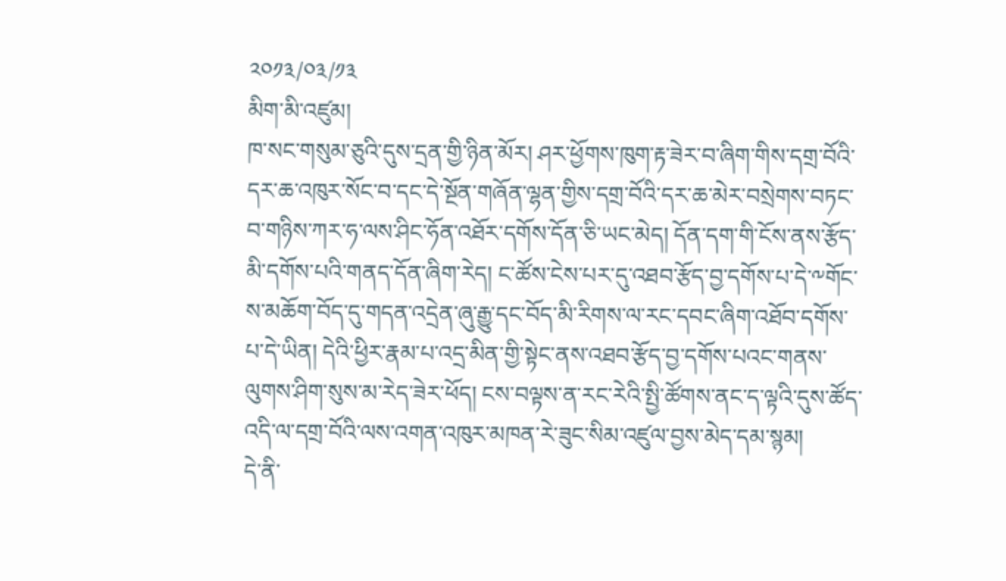༢༠༡༣/༠༣/༡༣
མིག་མི་འཛུམ།
ཁ་སང་གསུམ་ཅུའི་དུས་དྲན་གྱི་ཉིན་མོར། ཤར་ཕྱོགས་ཁུག་རྟ་ཟེར་བ་ཞིག་གིས་དགྲ་བོའི་དར་ཆ་འཁུར་སོང་བ་དང་དེ་སྔོན་གཞོན་ལྷན་གྱིས་དགྲ་བོའི་དར་ཆ་མེར་བསྲེགས་བཏང་བ་གཉིས་ཀར་ཧ་ལས་ཤིང་ཧོན་འཐོར་དགོས་དོན་ཅི་ཡང་མེད། དོན་དག་གི་ངོས་ནས་རྩོད་མི་དགོས་པའི་གནད་དོན་ཞིག་རེད། ང་ཚོས་ངེས་པར་དུ་འཐབ་རྩོད་བྱ་དགོས་པ་དེ་༸གོང་ས་མཆོག་བོད་དུ་གདན་འདྲེན་ཞུ་རྒྱུ་དང་བོད་མི་རིགས་ལ་རང་དབང་ཞིག་འཐོབ་དགོས་པ་དེ་ཡིན། དེའི་ཕྱིར་རྣམ་པ་འདྲ་མིན་གྱི་སྟེང་ནས་འཐབ་རྩོད་བྱ་དགོས་པའང་གནས་ལུགས་ཤིག་སུས་མ་རེད་ཟེར་ཕོད། ངས་བལྟས་ན་རང་རེའི་སྤྱི་ཚོགས་ནང་ད་ལྟའི་དུས་ཚོད་འདི་ལ་དགྲ་བོའི་ལས་འགན་འཁུར་མཁན་རེ་ཟུང་སིམ་འཛུལ་བྱས་མེད་དམ་སྙམ།
དེ་ནི་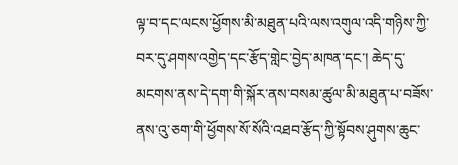ལྟ་བ་དང་ལངས་ཕྱོགས་མི་མཐུན་པའི་ལས་འགུལ་འདི་གཉིས་ཀྱི་བར་དུ་ཤགས་འགྱེད་དང་རྩོད་གླེང་བྱེད་མཁན་དང་། ཆེད་དུ་མངགས་ནས་དེ་དག་གི་སྐོར་ནས་བསམ་ཚུལ་མི་མཐུན་པ་བཟོས་ནས་འུ་ཅག་གི་ཕྱོགས་སོ་སོའི་འཐབ་རྩོད་ཀྱི་སྟོབས་ཤུགས་ཆུང་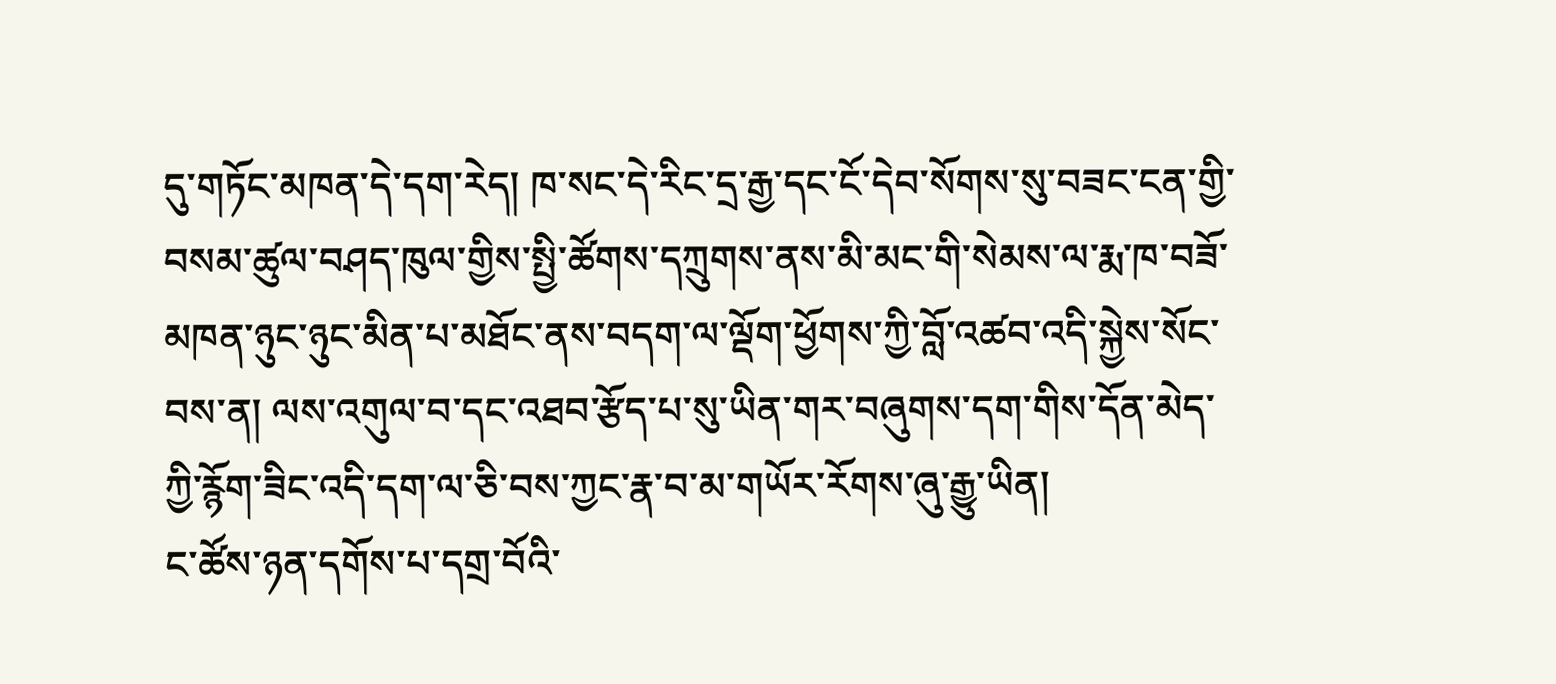དུ་གཏོང་མཁན་དེ་དག་རེད། ཁ་སང་དེ་རིང་དྲ་རྒྱ་དང་ངོ་དེབ་སོགས་སུ་བཟང་ངན་གྱི་བསམ་ཚུལ་བཤད་ཁུལ་གྱིས་སྤྱི་ཚོགས་དཀྲུགས་ནས་མི་མང་གི་སེམས་ལ་རྨ་ཁ་བཟོ་མཁན་ཉུང་ཉུང་མིན་པ་མཐོང་ནས་བདག་ལ་ལྡོག་ཕྱོགས་ཀྱི་བློ་འཚབ་འདི་སྐྱེས་སོང་བས་ན། ལས་འགུལ་བ་དང་འཐབ་རྩོད་པ་སུ་ཡིན་གར་བཞུགས་དག་གིས་དོན་མེད་ཀྱི་རྙོག་ཟིང་འདི་དག་ལ་ཅི་བས་ཀྱང་རྣ་བ་མ་གཡོར་རོགས་ཞུ་རྒྱུ་ཡིན།
ང་ཚོས་ཉན་དགོས་པ་དགྲ་བོའི་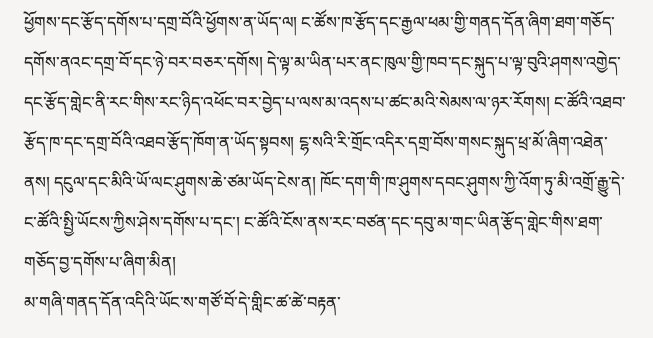ཕྱོགས་དང་རྩོད་དགོས་པ་དགྲ་བོའི་ཕྱོགས་ན་ཡོད་ལ། ང་ཚོས་ཁ་རྩོད་དང་རྒྱལ་ཕམ་གྱི་གནད་དོན་ཞིག་ཐག་གཅོད་དགོས་ནའང་དགྲ་བོ་དང་ཉེ་བར་བཅར་དགོས། དེ་ལྟ་མ་ཡིན་པར་ནང་ཁུལ་གྱི་ཁབ་དང་སྐུད་པ་ལྟ་བུའི་ཤགས་འགྱེད་དང་རྩོད་གླེང་ནི་རང་གིས་རང་ཉིད་འཕོང་བར་བྱེད་པ་ལས་མ་འདས་པ་ཚང་མའི་སེམས་ལ་ཉར་རོགས། ང་ཚོའི་འཐབ་རྩོད་ཁ་དང་དགྲ་བོའི་འཐབ་རྩོད་ཁོག་ན་ཡོད་སྟབས། ངྷ་སའི་རི་གྲོང་འདིར་དགྲ་བོས་གསང་སྐུད་ཕྲ་མོ་ཞིག་འཐེན་ནས། དངུལ་དང་མིའི་ཡོ་ལང་ཤུགས་ཆེ་ཙམ་ཡོད་ངེས་ན། ཁོང་དག་གི་ཁ་ཤུགས་དབང་ཤུགས་ཀྱི་འོག་ཏུ་མི་འགྲོ་རྒྱུ་དེ་ང་ཚོའི་སྤྱི་ཡོངས་ཀྱིས་ཤེས་དགོས་པ་དང་། ང་ཚོའི་ངོས་ནས་རང་བཙན་དང་དབུ་མ་གང་ཡིན་རྩོད་གླེང་གིས་ཐག་གཅོད་བྱ་དགོས་པ་ཞིག་མིན།
མ་གཞི་གནད་དོན་འདིའི་ཡོང་ས་གཙོ་བོ་དེ་གླིང་ཚ་ཚེ་བརྟན་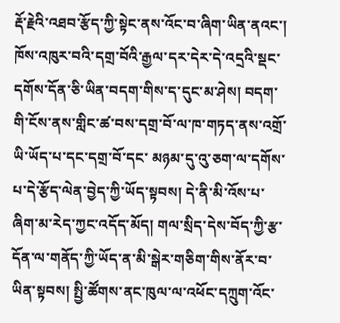རྡོ་རྗེའི་འཐབ་རྩོད་ཀྱི་སྟེང་ནས་འོང་བ་ཞིག་ཡིན་ནའང་། ཁོས་འཁུར་བའི་དགྲ་བོའི་རྒྱལ་དར་དེར་དེ་འདྲའི་སྡང་དགོས་དོན་ཅི་ཡིན་བདག་གིས་ད་དུང་མ་ཤེས། བདག་གི་ངོས་ནས་གླིང་ཚ་བས་དགྲ་བོ་ལ་ཁ་གཏད་ནས་འགྲོ་ཡི་ཡོད་པ་དང་དགྲ་བོ་དང་ མཉམ་དུ་འུ་ཅག་ལ་དགོས་པ་དེ་རྩོད་ལེན་བྱེད་ཀྱི་ཡོད་སྟབས། དེ་ནི་མི་འོས་པ་ཞིག་མ་རེད་ཀྱང་འདོད་མོད། གལ་སྲིད་དེས་བོད་ཀྱི་རྩ་དོན་ལ་གནོད་ཀྱི་ཡོད་ན་མི་སྒེར་གཅིག་གིས་ནོར་བ་ཡིན་སྟབས། སྤྱི་ཚོགས་ནང་ཁུལ་ལ་འཕོང་དཀྲུག་འོང་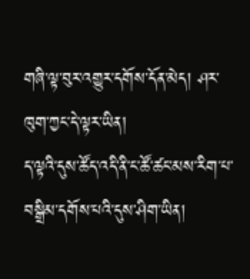གཞི་ལྟ་བུར་འགྱུར་དགོས་དོན་མེད། ཤར་ཁུག་ཀྱང་དེ་ལྟར་ཡིན།
ད་ལྟའི་དུས་ཚོད་འདི་ནི་ང་ཚོ་ཚང་མས་རིག་པ་བསྒྲིམ་དགོས་པའི་དུས་ཤིག་ཡིན།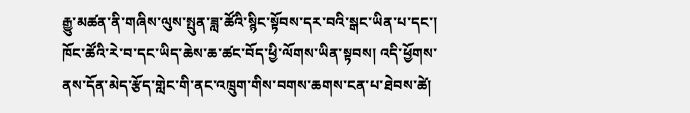རྒྱུ་མཚན་ནི་གཞིས་ལུས་སྤུན་ཟླ་ཚོའི་སྙིང་སྟོབས་དར་བའི་སྒང་ཡིན་པ་དང་། ཁོང་ཚོའི་རེ་བ་དང་ཡིད་ཆེས་ཆ་ཚང་བོད་ཕྱི་ལོགས་ཡིན་སྟབས། འདི་ཕྱོགས་ནས་དོན་མེད་རྩོད་གླེང་གི་ནང་འཁྲུག་གིས་བགས་ཆགས་ངན་པ་ཐེབས་ཚེ།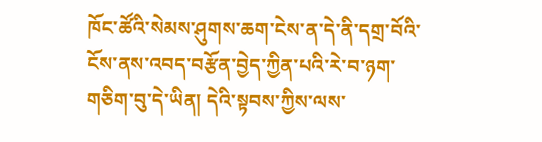ཁོང་ཚོའི་སེམས་ཤུགས་ཆག་ངེས་ན་དེ་ནི་དགྲ་བོའི་ངོས་ནས་འབད་བརྩོན་བྱེད་ཀྱིན་པའི་རེ་བ་ཉག་གཅིག་བུ་དེ་ཡིན། དེའི་སྟབས་ཀྱིས་ལས་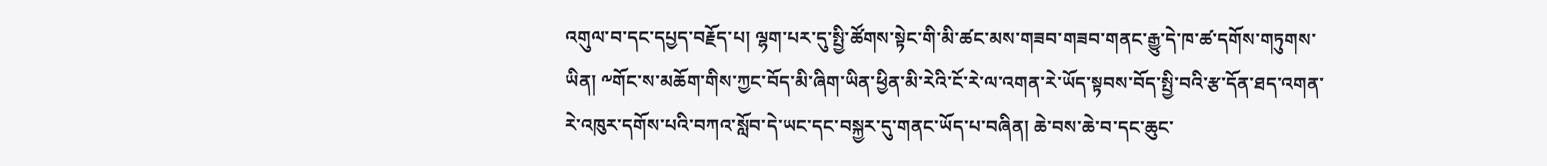འགུལ་བ་དང་དཔྱད་བརྗོད་པ། ལྷག་པར་དུ་སྤྱི་ཚོགས་སྟེང་གི་མི་ཚང་མས་གཟབ་གཟབ་གནང་རྒྱུ་དེ་ཁ་ཚ་དགོས་གཏུགས་ཡིན། ༸གོང་ས་མཆོག་གིས་ཀྱང་བོད་མི་ཞིག་ཡིན་ཕྱིན་མི་རེའི་ངོ་རེ་ལ་འགན་རེ་ཡོད་སྟབས་བོད་སྤྱི་བའི་རྩ་དོན་ཐད་འགན་རེ་འཁུར་དགོས་པའི་བཀའ་སློབ་དེ་ཡང་དང་བསྐྱར་དུ་གནང་ཡོད་པ་བཞིན། ཆེ་བས་ཆེ་བ་དང་ཆུང་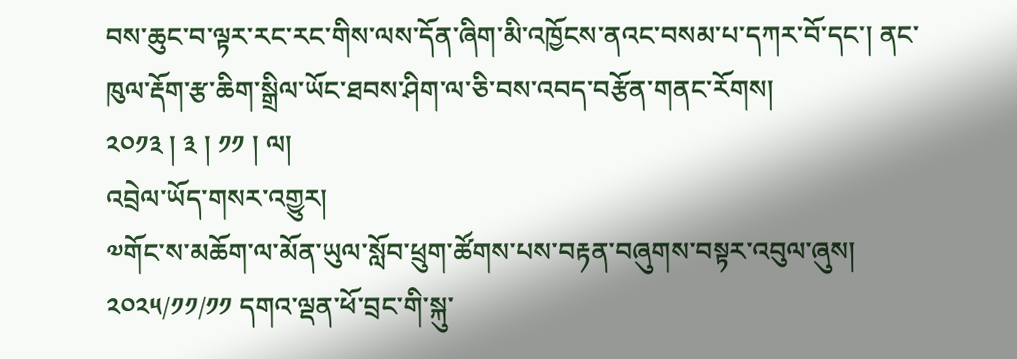བས་ཆུང་བ་ལྟར་རང་རང་གིས་ལས་དོན་ཞིག་མི་འཁྱོངས་ནའང་བསམ་པ་དཀར་བོ་དང་། ནང་ཁུལ་རྡོག་རྩ་ཆིག་སྒྲིལ་ཡོང་ཐབས་ཤིག་ལ་ཅི་བས་འབད་བརྩོན་གནང་རོགས།
༢༠༡༣ ། ༣ ། ༡༡ ། ལ།
འབྲེལ་ཡོད་གསར་འགྱུར།
༧གོང་ས་མཆོག་ལ་མོན་ཡུལ་སློབ་ཕྲུག་ཚོགས་པས་བརྟན་བཞུགས་བསྟར་འབུལ་ཞུས། ༢༠༢༥/༡༡/༡༡ དགའ་ལྡན་ཕོ་བྲང་གི་སྐུ་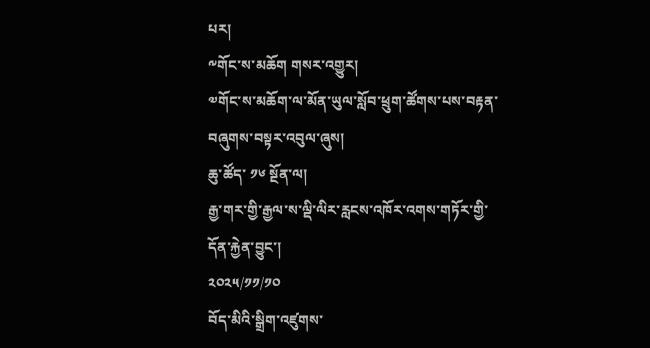པར།
༸གོང་ས་མཆོག གསར་འགྱུར།
༧གོང་ས་མཆོག་ལ་མོན་ཡུལ་སློབ་ཕྲུག་ཚོགས་པས་བརྟན་བཞུགས་བསྟར་འབུལ་ཞུས།
ཆུ་ཚོད་ ༡༦ སྔོན་ལ།
རྒྱ་གར་གྱི་རྒྱལ་ས་ལྡི་ལིར་རླངས་འཁོར་འགས་གཏོར་གྱི་དོན་རྐྱེན་བྱུང་།
༢༠༢༥/༡༡/༡༠
བོད་མིའི་སྒྲིག་འཛུགས་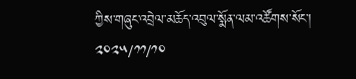ཀྱིས་གཞུང་འབྲེལ་མཆོད་འབུལ་སྨོན་ལམ་འཚོགས་སོང་།
༢༠༢༥/༡༡/༡༠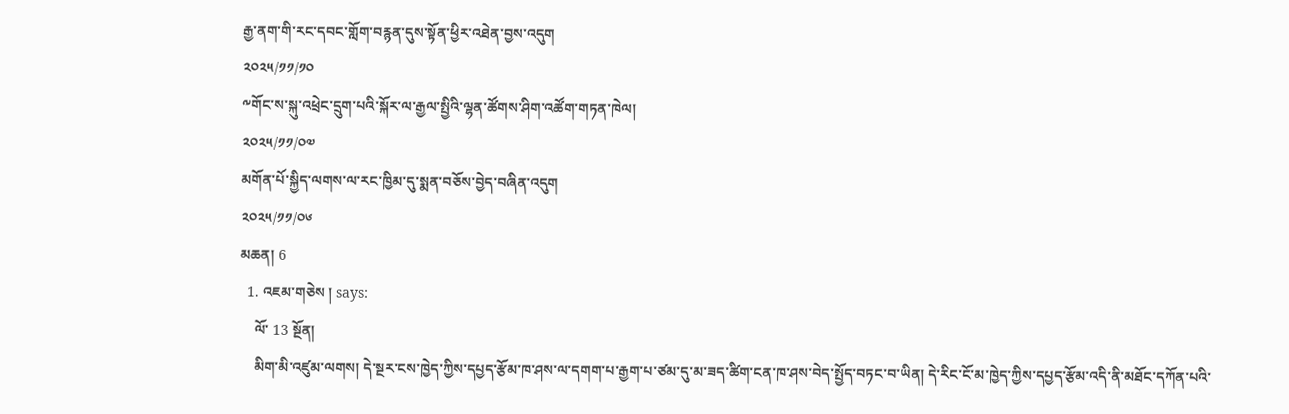རྒྱ་ནག་གི་རང་དབང་གློག་བརྙན་དུས་སྟོན་ཕྱིར་འཐེན་བྱས་འདུག
༢༠༢༥/༡༡/༡༠
༸གོང་ས་སྐུ་འཕྲེང་དྲུག་པའི་སྐོར་ལ་རྒྱལ་སྤྱིའི་ལྷན་ཚོགས་ཤིག་འཚོག་གཏན་ཁེལ།
༢༠༢༥/༡༡/༠༧
མགོན་པོ་སྐྱིད་ལགས་ལ་རང་ཁྱིམ་དུ་སྨན་བཅོས་བྱེད་བཞིན་འདུག
༢༠༢༥/༡༡/༠༦
མཆན། 6
  1. འཇམ་གཅེས ། says:
    ལོ་ 13 སྔོན།
    མིག་མི་འཛུམ་ལགས། དེ་སྔར་ངས་ཁྱེད་ཀྱིས་དཔྱད་རྩོམ་ཁ་ཤས་ལ་དགག་པ་རྒྱག་པ་ཙམ་དུ་མ་ཟད་ཚིག་ངན་ཁ་ཤས་བེད་སྤྱོད་བཏང་བ་ཡིན། དེ་རིང་ངོ་མ་ཁྱེད་ཀྱིས་དཔྱད་རྩོམ་འདི་ནི་མཐོང་དཀོན་པའི་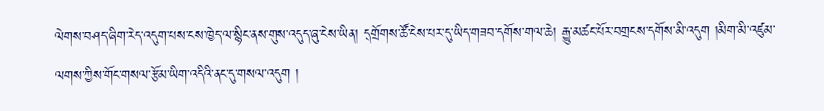ལེགས་བཤད་ཞིག་རེད་འདུག་པས་ངས་ཁྱེད་ལ་སྙིང་ནས་གུས་འདུད་ཞུ་ངེས་ཡིན། ད྄གྲོགས་ཚོ་ངེས་པར་དུ་ཡིད་གཟབ་དགོས་གལ་ཆེ། རྒྱུ་མཚང་པོར་བགྲངས་དགོས་མི་འདུག །མིག་མི་འཛུམ་ལགས་ཀྱིས་གོང་གསལ་རྩོམ་ཡིག་འདིའི་ནང་དུ་གསལ་འདུག །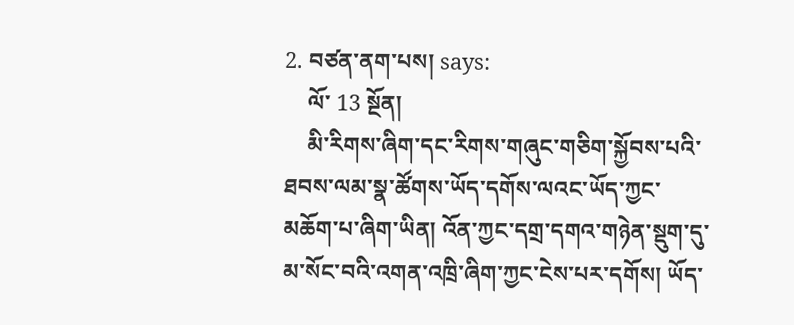2. བཙན་ནག་པས། says:
    ལོ་ 13 སྔོན།
    མི་རིགས་ཞིག་དང་རིགས་གཞུང་གཅིག་སྐྱོབས་པའི་ཐབས་ལམ་སྣ་ཚོགས་ཡོད་དགོས་ལའང་ཡོད་ཀྱང་མཆོག་པ་ཞིག་ཡིན། འོན་ཀྱང་དགྲ་དགའ་གཉེན་སྡུག་དུ་མ་སོང་བའི་འགན་འཁྲི་ཞིག་ཀྱང་ངེས་པར་དགོས། ཡོད་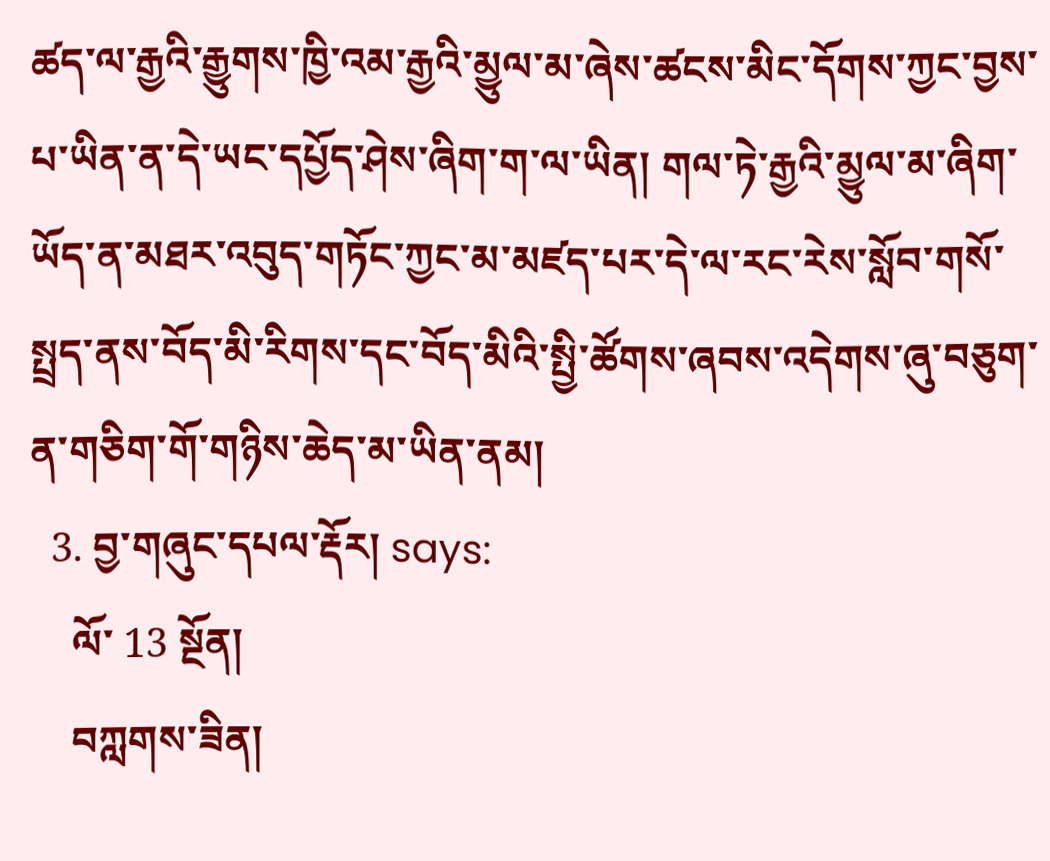ཚད་ལ་རྒྱའི་རྒྱུགས་ཁྱི་འམ་རྒྱའི་མྱུལ་མ་ཞེས་ཚངས་མིང་དོགས་ཀྱང་བྱས་པ་ཡིན་ན་དེ་ཡང་དཔྱོད་ཤེས་ཞིག་ག་ལ་ཡིན། གལ་ཏེ་རྒྱའི་མྱུལ་མ་ཞིག་ཡོད་ན་མཐར་འབུད་གཏོང་ཀྱང་མ་མཛད་པར་དེ་ལ་རང་རེས་སློབ་གསོ་སྤྲད་ནས་བོད་མི་རིགས་དང་བོད་མིའི་སྤྱི་ཚོགས་ཞབས་འདེགས་ཞུ་བཅུག་ན་གཅིག་གོ་གཉིས་ཆེད་མ་ཡིན་ནམ།
  3. བྱ་གཞུང་དཔལ་རྡོར། says:
    ལོ་ 13 སྔོན།
    བཀླགས་ཟིན།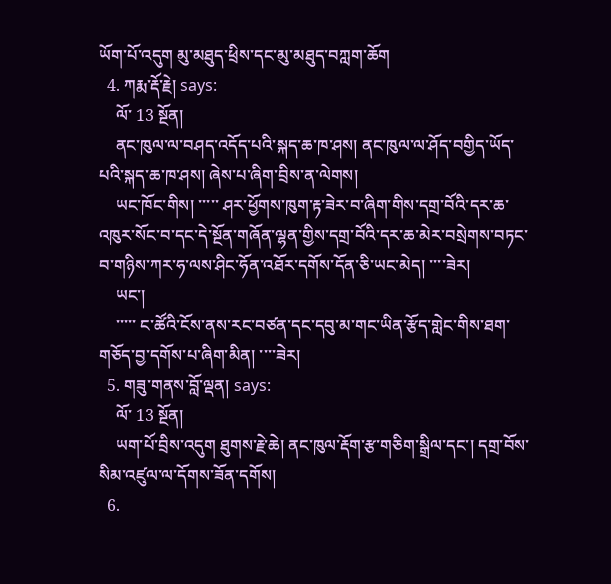ཡོག་པོ་འདུག མུ་མཐུད་ཕྲིས་དང་མུ་མཐུད་བཀླག་ཆོག
  4. ཀརྨ་རྡོ་རྗེ། says:
    ལོ་ 13 སྔོན།
    ནང་ཁུལ་ལ་བཤད་འདོད་པའི་སྐད་ཆ་ཁ་ཤས། ནང་ཁུལ་ལ་ཤོད་བགྱིད་ཡོད་པའི་སྐད་ཆ་ཁ་ཤས། ཞེས་པ་ཞིག་བྲིས་ན་ལེགས།
    ཡང་ཁོང་གིས། ་་་་་ ཤར་ཕྱོགས་ཁུག་རྟ་ཟེར་བ་ཞིག་གིས་དགྲ་བོའི་དར་ཆ་འཁུར་སོང་བ་དང་དེ་སྔོན་གཞོན་ལྷན་གྱིས་དགྲ་བོའི་དར་ཆ་མེར་བསྲེགས་བཏང་བ་གཉིས་ཀར་ཧ་ལས་ཤིང་ཧོན་འཐོར་དགོས་དོན་ཅི་ཡང་མེད། ་་་་ཟེར།
    ཡང་།
    ་་་་་ ང་ཚོའི་ངོས་ནས་རང་བཙན་དང་དབུ་མ་གང་ཡིན་རྩོད་གླེང་གིས་ཐག་གཅོད་བྱ་དགོས་པ་ཞིག་མིན། ་་་་ཟེར།
  5. གཟུ་གནས་བློ་ལྡན། says:
    ལོ་ 13 སྔོན།
    ཡག་པོ་བྲིས་འདུག ཐུགས་རྗེ་ཆེ། ནང་ཁུལ་རྡོག་རྩ་གཅིག་སྒྲིལ་དང་། དགྲ་བོས་སིམ་འཛུལ་ལ་དོགས་ཟོན་དགོས།
  6.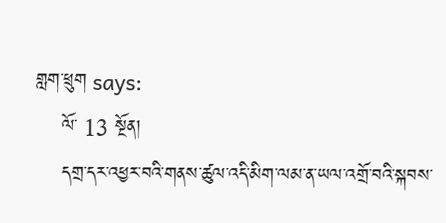གླག་ཕྲུག says:
    ལོ་ 13 སྔོན།
    དགྲ་དར་འཕྱར་བའི་གནས་ཚུལ་འདི་མིག་ལམ་ན་ཡལ་འགྲོ་བའི་སྐབས་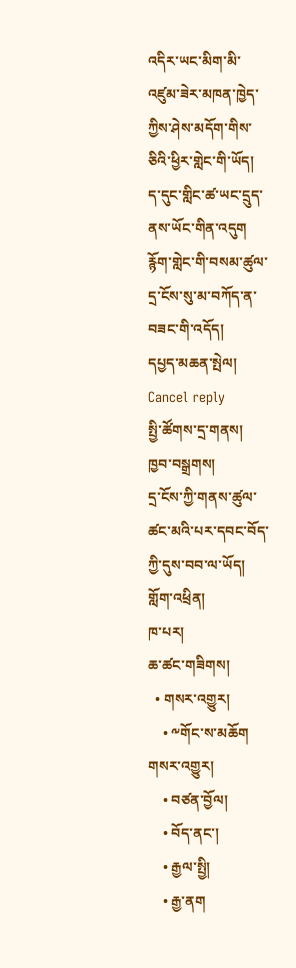འདིར་ཡང་མིག་མི་འཛུམ་ཟེར་མཁན་ཁྱེད་ཀྱིས་ཤེས་མདོག་གིས་ཅིའི་ཕྱིར་གླེང་གི་ཡོད། ད་དུང་གླིང་ཚ་ཡང་དྲུད་ནས་ཡོང་གིན་འདུག རྙོག་གླེང་གི་བསམ་ཚུལ་དྲ་ངོས་སུ་མ་བཀོད་ན་བཟང་གི་འདོད།
དཔྱད་མཆན་སྤེལ། Cancel reply
སྤྱི་ཚོགས་དྲ་གནས།
ཁྱབ་བསྒྲགས།
དྲ་ངོས་ཀྱི་གནས་ཚུལ་ཚང་མའི་པར་དབང་བོད་ཀྱི་དུས་བབ་ལ་ཡོད།
གློག་འཕྲིན།
ཁ་པར།
ཆ་ཚང་གཟིགས།
  • གསར་འགྱུར།
    • ༸གོང་ས་མཆོག གསར་འགྱུར།
    • བཙན་བྱོལ།
    • བོད་ནང་།
    • རྒྱལ་སྤྱི།
    • རྒྱ་ནག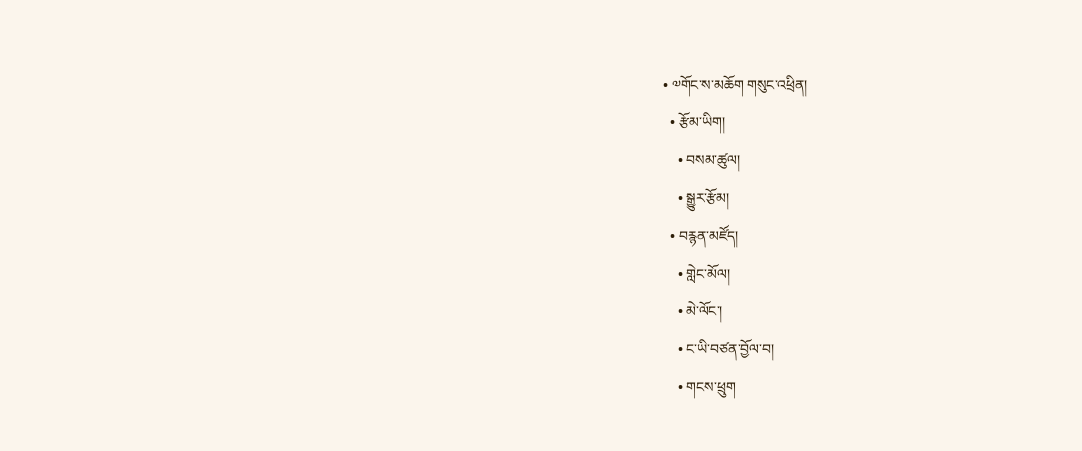• ༧གོང་ས་མཆོག གསུང་འཕྲིན།
  • རྩོམ་ཡིག།
    • བསམ་ཚུལ།
    • སྒྱུར་རྩོམ།
  • བརྙན་མཛོད།
    • གླེང་མོལ།
    • མེ་ལོང་།
    • ང་ཡི་བཙན་བྱོལ་བ།
    • གངས་ཕྲུག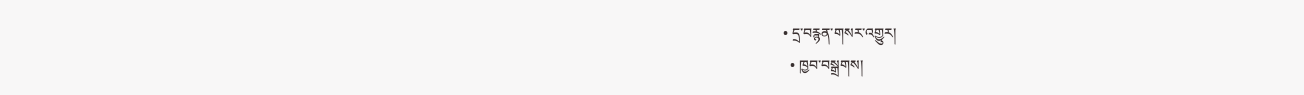• དྲ་བརྙན་གསར་འགྱུར།
  • ཁྱབ་བསྒྲགས།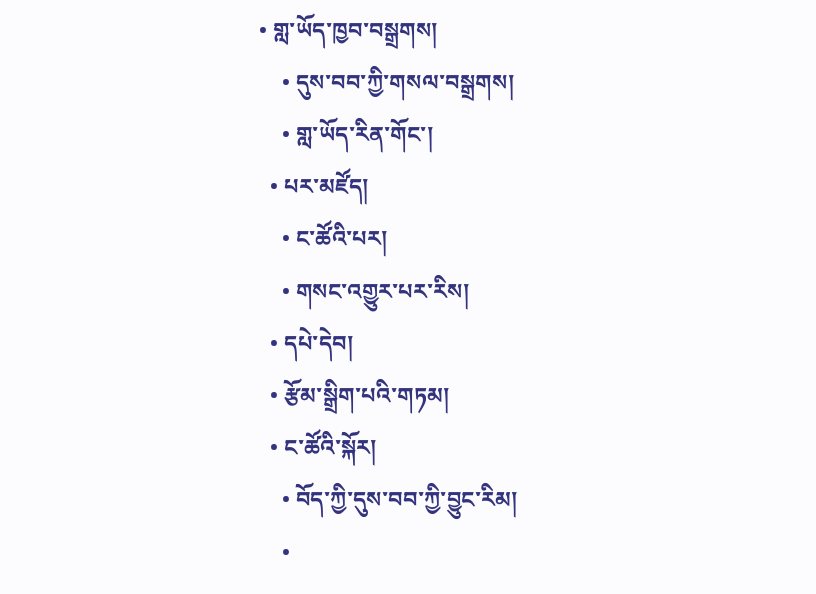• གླ་ཡོད་ཁྱབ་བསྒྲགས།
    • དུས་བབ་ཀྱི་གསལ་བསྒྲགས།
    • གླ་ཡོད་རིན་གོང་།
  • པར་མཛོད།
    • ང་ཚོའི་པར།
    • གསང་འགྱུར་པར་རིས།
  • དཔེ་དེབ།
  • རྩོམ་སྒྲིག་པའི་གཏམ།
  • ང་ཚོའི་སྐོར།
    • བོད་ཀྱི་དུས་བབ་ཀྱི་བྱུང་རིམ།
    •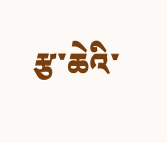རྩ་ཆེའི་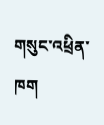གསུང་འཕྲིན་ཁག